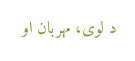د لوی، مهربان او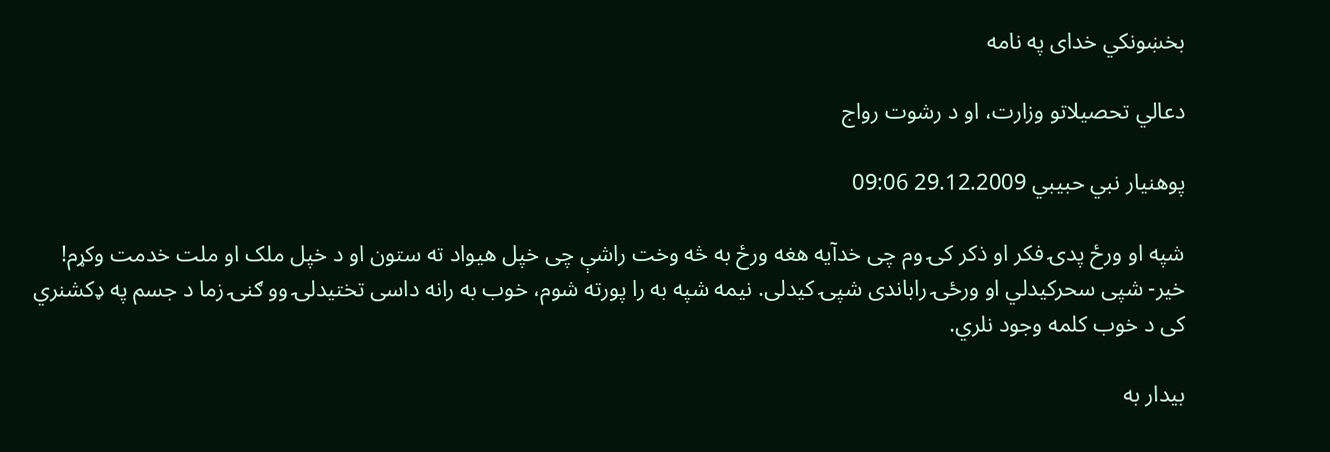بخښونکي خدای په نامه

دعالي تحصیلاتو وزارت، او د رشوت رواج

پوهنيار نبي حبيبي 29.12.2009 09:06

شپه او ورځ پدۍ فکر او ذکر کۍ وم چی خدآیه هغه ورځ به څه وخت راشې چی خپل هیواد ته ستون او د خپل ملک او ملت خدمت وکړم! خیر- شپی سحرکیدلي او ورځۍ راباندی شپۍ کیدلی. نیمه شپه به را پورته شوم، خوب به رانه داسی تختیدلۍ وو ګنۍ زما د جسم په ډکشنري کی د خوب کلمه وجود نلري.

بیدار به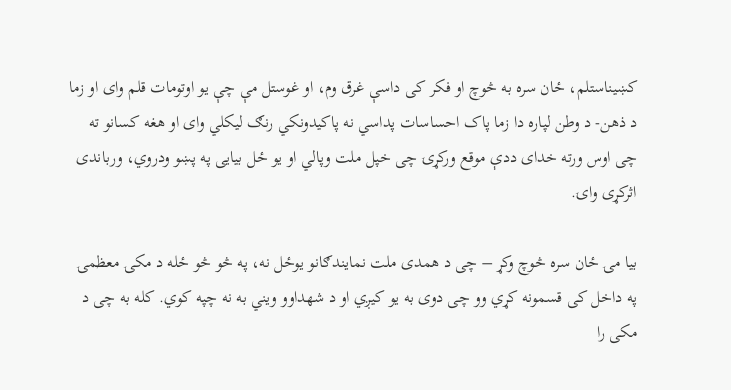کښیناستلم، ځان سره به څوچ او فکر کی داسې غرق وم، او غوستل مې چې یو اوتومات قلم وای او زما د ذهن- د وطن لپاره دا زما ‌‌پاک احساسات پداسي نه پاکیدونکي رنګ لیکلي وای او هغه کسانو ته چی اوس ورته خدای ددې موقع ورکړۍ چی خپل ملت وپالي او یو ځل بیایی په پښو ودروي، ورباندی اثرکړی واۍ.

بیا مۍ ځان سره څوچ وکړ – چی د همدی ملت نمایندګانو یوځل نه، په څو څو ځله د مکۍ معظمۍ په داخل کی قسمونه کړي وو چی دوی به یو کیږي او د شهداوو ویني به نه چپه کوي. کله به چی د مکی را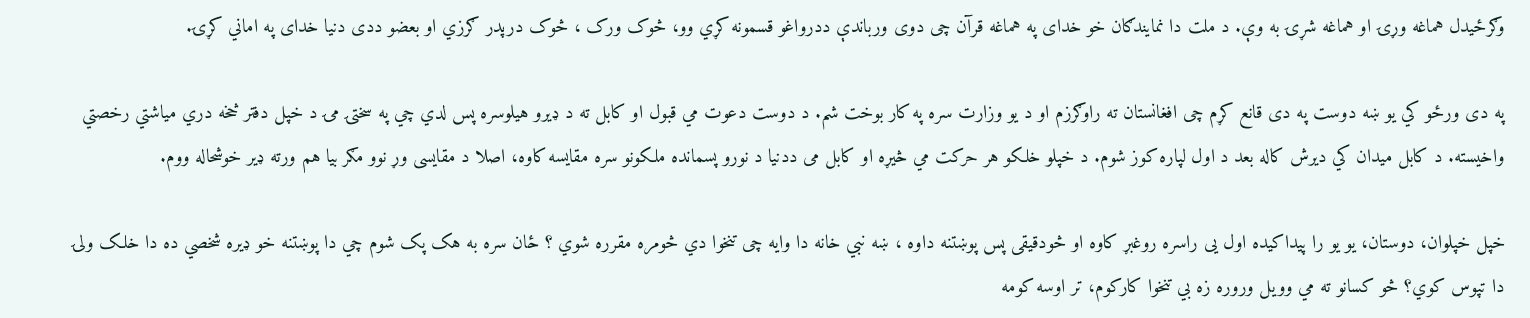وګرځیدل هماغه وړۍ او هماغه شړۍ به وې. د ملت دا نمایندګان خو خدای په هماغه قرآن چی دوی ورباندې ددرواغو قسمونه کړي وو، څوک ورک ، څوک درپدر ګرزي او بعضو ددی دنیا خدای په اماني کړۍ.

په دی ورځو کي یو ښه دوست په دی قانع کړم چی افغانستان ته راوګرزم او د یو وزارت سره په کار بوخت شم. د دوست دعوت مي قبول او کابل ته د ډیرو هیلوسره پس لدي چي په سختۍ مۍ د خپل دفتر څخه دري میاشتي رخصتي واخیسته. د کابل میدان کي دیرش کاله بعد د اول لپاره کوز شوم. د خپلو خلکو هر حرکت مي څیړه او کابل می ددنیا د نورو پسمانده ملکونو سره مقایسه کاوه، اصلا د مقایسی وړ نوو مګر بیا هم ورته ډیر خوشحاله ووم.

خپل خپلوان، دوستان، یو یو را پیداکیده اول یی راسره روغبړ کاوه او څودقیقی پس پوښتنه داوه ، ښه نبي خانه دا وايه چی تنخوا دي څومره مقرره شوي ؟ ځان سره به هک پک شوم چي دا پوښتنه خو ډیره شخصي ده دا خلک ولۍ دا تپوس کوي؟ څو کسانو ته مي وویل وروره زه بي تنخوا کارکوم، تر اوسه کومه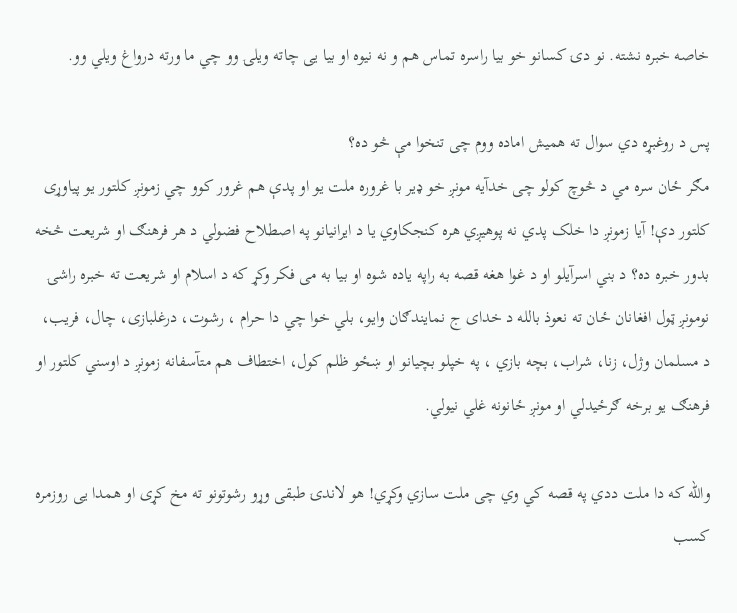خاصه خبره نشته. نو دۍ کسانو خو بیا راسره تماس هم و نه نیوه او بیا یی چاته ویلۍ وو چي ما ورته درواغ ویلي وو.

پس د روغبړه دي سوال ته همیش اماده ووم چی تنخوا مې څو ده؟
مګر ځان سره مي د څوچ کولو چی خدآیه مونږ خو ډیر با غروره ملت یو او پدې هم غرور کوو چي زمونږ کلتور یو پیاوړی کلتور دې! آیا زمونږ دا خلک پدي نه پوهیږي هره کنجکاوي یا د ایرانیانو په اصطلاح فضولي د هر فرهنګ او شریعت څخه بدور خبره ده؟ د بني اسرآیلو او د غوا هغه قصه به راپه ياده شوه او بیا به می فکر وکړ که د اسلام او شریعت ته خبره راشۍ نومونږ ټول افغانان ځان ته نعوذ بالله د خدای ج نمایندګان وایو، بلي خوا چي دا حرام ، رشوت، درغلبازی، چال، فریب، د مسلمان وژل، زنا، شراب، بچه بازي ، په خپلو بچیانو او ښځو ظلم کول، اختطاف هم متآسفانه زمونږ د اوسني کلتور او فرهنګ یو برخه ګرځیدلي او مونږ ځانونه غلي نیولي.

والله که دا ملت ددي په قصه کي وي چی ملت سازي وکړي! هو لاندۍ طبقی وړو رشوتونو ته مخ کړی او همدا یی روزمره کسب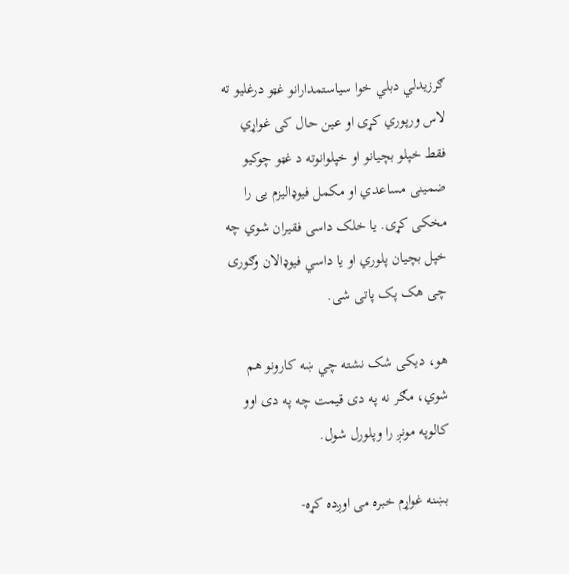ګرزیدلي دبلي خوا سیاستمدارانو غټو درغلیو ته لاس ورپوري کړی او عین حال کی غواړي فقط خپلو بچیانو او خپلوانوته د غټو چوکیو ضمینی مساعدي او مکمل فیوډالیزم یی را مخکی کړی. یا خلک داسی فقیران شوي چه خپل بچیان پلوري او یا داسي فیوډالان وګوری چی هک پک پاتی شی.

هو، دیکی شک نشته چي ښه کارونو هم شوي، مګر نه په دی قیمت چه په دی اوو کالوپه مونږ را وپلورل شول.

بښنه غواړم خبره می اوږده کړه-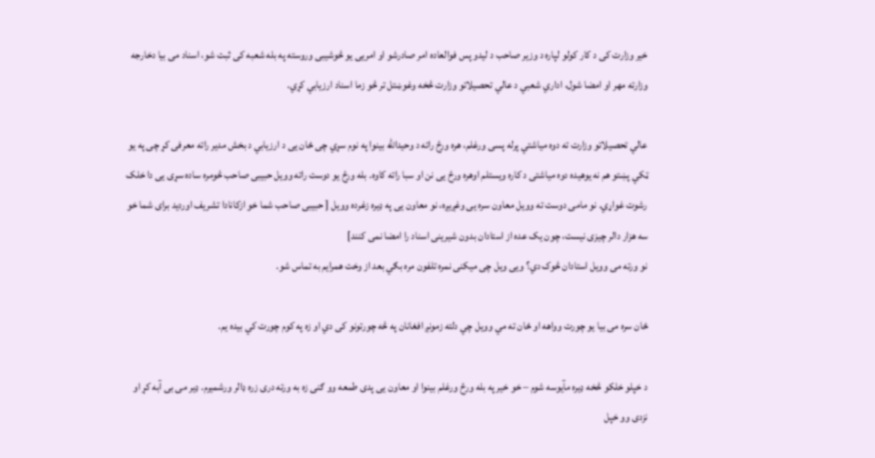خیر وزارت کی د کار کولو لپاره د وزیر صاحب د لیدو پس فوالعاده امر صادرشو او امریی یو څوشیبی وروسته په بله شعبه کی ثبت شو، اسناد می بیا دخارجه وزارته مهر او امضا شول، اداري شعبي د عالي تحصیلاتو وزارت څخه وغوښتل تر څو زما اسناد ارزیابي کړي.

عالي تحصیلاتو وزارت ته دوه میاشتي پرله پسی ورغلم، هره ورځ راته د وحیدالله بینوا په نوم سړي چی ځان یی د ارزیابي د بخش مدیر راته معرفی کړ چی په یو ټکي پښتو هم نه یوهیده دوه میاشتی د کاره ویستلم اوهره ورځ یی نن او سبا راته کاوه. بله ورځ یو دوست راته وویل حبیبی صاحب څومره ساده سړی یی دا خلک رشوت غواړي. نو مامی دوست ته وویل معاون سره یی وغږیږه، نو معاون یی په ډیره زغرده وویل [ حبیبی صاحب شما خو ازکانادا تشریف اوردید برای شما خو سه هزار دالر چیزی نیست، چون یک عده از استادان بدون شیرینی اسناد را امضا نمی کنند]
نو ورته می وویل استادان څوک دي؟ ویی ویل چی میکنی نمره تلفون مره بګي بعد از وخت همرایم به تماس شو.

ځان سره می بیا یو چورت وواهه او ځان ته مي وویل چي دلته زمونږ افغانان په څه چورتونو کی دي او زه په کوم چورت کي بیده یم.

د خپلو خلکو څخه ډیره مآیوسه شوم – خو خیر په بله ورځ ورغلم بینوا او معاون یی پدی طمعه وو ګنی زه به ورته دری زره ډالر ورشمیرم. ډیر می بی آبه کړ او نزدی وو خپل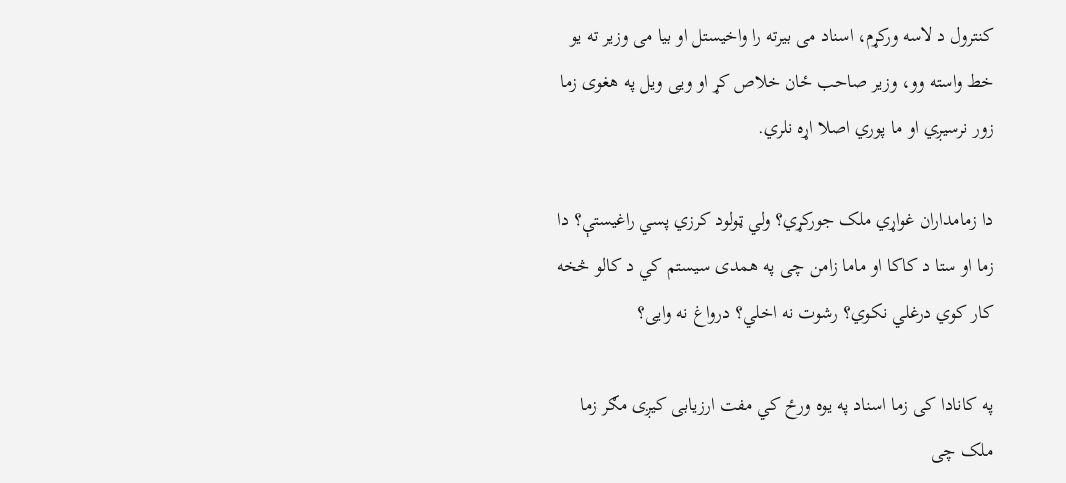کنترول د لاسه ورکړم، اسناد می بیرته را واخیستل او بیا می وزیر ته یو خط واسته وو، وزیر صاحب ځان خلاص کړ او ویی ویل په هغوی زما زور نرسیږي او ما پوري اصلا اړه نلري.

دا زمامداران غواړي ملک جورکړي؟ ولي ټولود کرزي پسي راغیستې؟ دا زما او ستا د کاکا او ماما زامن چی په همدی سیستم کي د کالو څخه کار کوي درغلي نکوي؟ رشوت نه اخلي؟ درواغ نه وایی؟

په کانادا کی زما اسناد په یوه ورځ کي مفت ارزیابی کیږی مګر زما ملک چی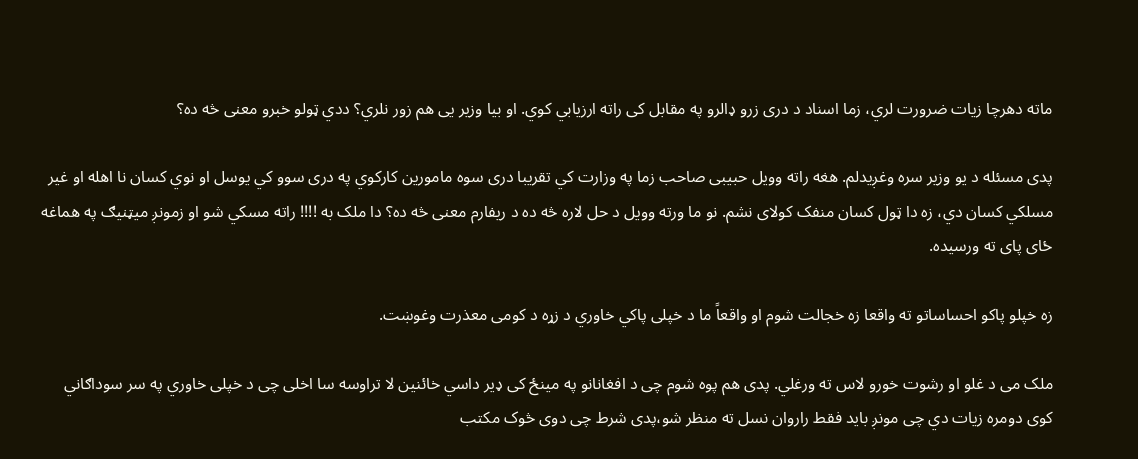ماته دهرچا زیات ضرورت لري، زما اسناد د دری زرو ډالرو په مقابل کی راته ارزیابي کوي. او بیا وزیر یی هم زور نلري؟ ددي ټولو خبرو معنی څه ده؟

پدی مسئله د یو وزیر سره وغږیدلم. هغه راته وویل حبیبی صاحب زما په وزارت کي تقریبا دری سوه مامورین کارکوي په دری سوو کي یوسل او نوي کسان نا اهله او غیر مسلکي کسان دي، زه دا ټول کسان منفک کولای نشم. نو ما ورته وویل د حل لاره څه ده د ریفارم معنی څه ده؟ دا ملک به !!!! راته مسکي شو او زمونږ میټنیګ په هماغه ځای پای ته ورسیده.

زه خپلو پاکو احساساتو ته واقعا زه خجالت شوم او واقعاً ما د خپلی پاکي خاوري د زړه د کومی معذرت وغوښت.

ملک می د غلو او رشوت خورو لاس ته ورغلي. پدی هم پوه شوم چی د افغانانو په مینځ کی ډیر داسي خائنین لا تراوسه سا اخلی چی د خپلی خاوري په سر سوداګاني کوی دومره زیات دي چی مونږ باید فقط راروان نسل ته منظر شو،پدی شرط چی دوی څوک مکتب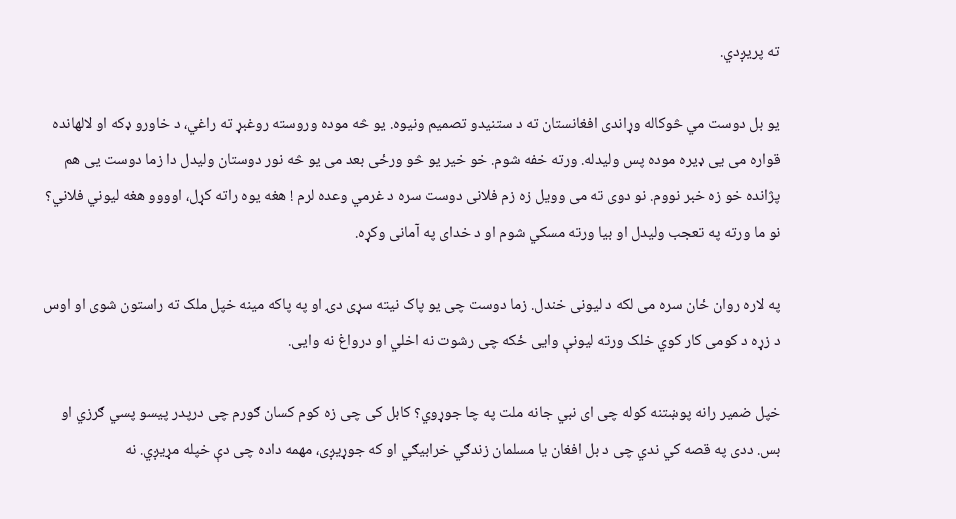ته پریږدي.

یو بل دوست مي څوکاله وړاندی افغانستان ته د ستنیدو تصمیم ونیوه. یو څه موده وروسته روغبړ ته راغي، د خاورو ډکه او لالهانده قواره می یی ډیره موده پس ولیدله. ورته خفه شوم. خو خیر یو څو ورځی بعد می یو څه نور دوستان ولیدل دا زما دوست یی هم پژانده خو زه خبر نووم. نو دوی ته می وویل زه زم فلانی دوست سره د غرمي وعده لرم ! هغه یوه راته کړل، اوووو هغه لیوني فلاني؟ نو ما ورته په تعجب ولیدل او بیا ورته مسکي شوم او د خدای په آمانی وکړه.

په لاره روان ځان سره می لکه د لیونی خندل. زما دوست چی یو پاک نیته سړی دۍ او په پاکه مینه خپل ملک ته راستون شوی او اوس د زړه د کومی کار کوي خلک ورته لیونې وایی ځکه چی رشوت نه اخلي او درواغ نه وایی.

خپل ضمیر رانه پوښتنه کوله چی ای نبي جانه ملت په چا جوړوي؟ کابل کی چی زه کوم کسان ګورم چی درپدر پیسو پسي ګرزي او بس. ددی په قصه کي ندي چی د بل افغان يا مسلمان زندګي خرابیګي او که جوړیږی، مهمه داده چی دې خپله مړیږي. نه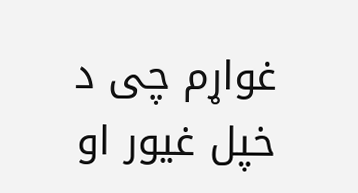غواړم چی د خپل غیور او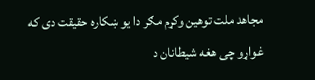مجاهد ملت توهین وکړم مګر دا یو ښکاره حقیقت دی که غواړو چی هغه شیطانان د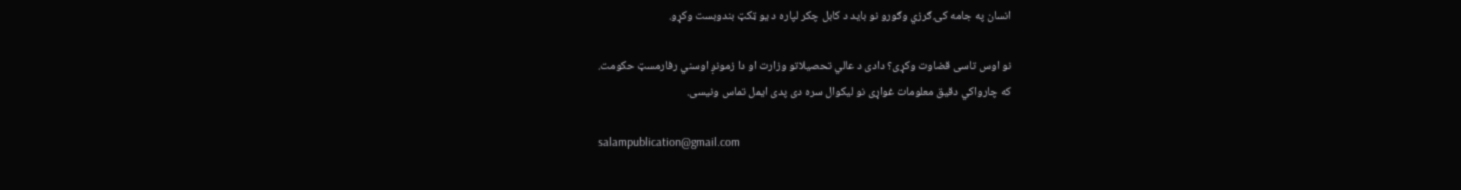انسان په جامه کۍ ګرزي وګورو نو باید د کابل چکر لپاره د یو ټکټ بندوبست وکړو.

نو اوس تاسی قضاوت وکړی؟ دادی د عالي تحصیلاتو وزارت او دا زمونږ اوسني رفارمسټ حکومت.
که چارواکي دقیق معلومات غواړی نو لیکوال سره دی پدی ایمل تماس ونیسی.

salampublication@gmail.com